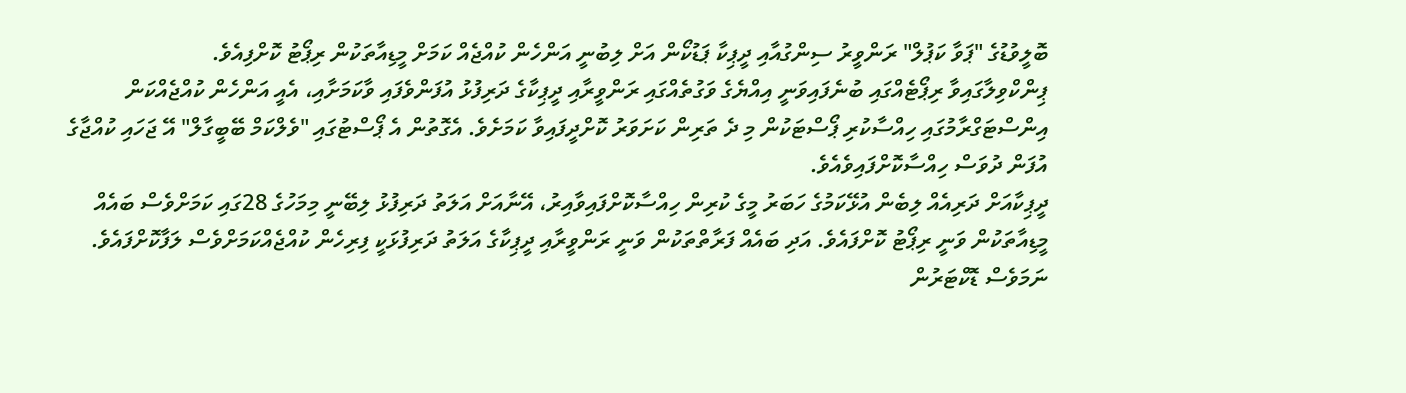ބޮލީވުޑުގެ "ޕަވާ ކަޕުލް" ރަންވީރު ސިންގުއާއި ދީޕިކާ ޕަޑުކޯން އަށް ލިބުނީ އަންހެން ކުއްޖެއް ކަމަށް މީޑިއާތަކުން ރިޕޯޓު ކޮށްފިއެވެ.
ޕިންކްވިލާގައިވާ ރިޕޯޓެއްގައި ބުނެފައިވަނީ އިއްޔެގެ ވަގުތެއްގައި ރަންވީރާއި ދީޕިކާގެ ދަރިފުޅު އުފަންވެފައި ވާކަމަށާއި، އެއީ އަންހެން ކުއްޖެއްކަން އިންސްޓަގްރާމުގައި ހިއްސާކުރި ޕޯސްޓަކުން މި ދެ ތަރިން ކަށަވަރު ކޮށްދީފައިވާ ކަމަށެވެ. އެގޮތުން އެ ޕޯސްޓުގައި "ވެލްކަމް ބޭބީގާލް" އޭ ޖަހައި ކުއްޖާގެ އުފަން ދުވަސް ހިއްސާކޮށްފައިވެއެވެ.
ދީޕިކާއަށް ދަރިއެއް ލިބެން އުޅޭކަމުގެ ހަބަރު މީގެ ކުރިން ހިއްސާކޮށްފައިވާއިރު، އޭނާއަށް އަލަތު ދަރިފުޅު ލިބޭނީ މިމަހުގެ 28ގައި ކަމަށްވެސް ބައެއް މީޑިއާތަކުން ވަނީ ރިޕޯޓު ކޮށްފައެވެ. އަދި ބައެއް ފަރާތްތަކުން ވަނީ ރަންވީރާއި ދީޕިކާގެ އަލަތު ދަރިފުޅަކީ ފިރިހެން ކުއްޖެއްކަމަށްވެސް ލަފާކޮށްފައެވެ.
ނަމަވެސް ޑޮކްޓަރުން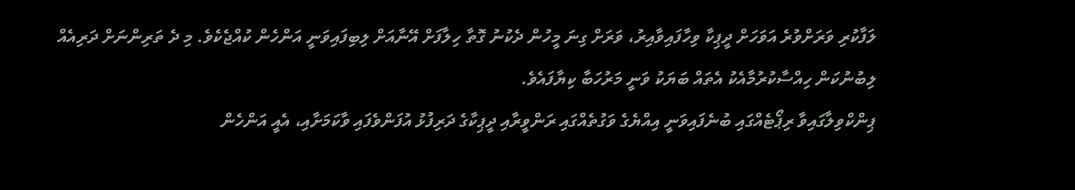ލަފާކުރި ވަރަށްވުރެ އަވަހަށް ދީޕިކާ ވިހާފައިވާއިރު، ވަރަށް ގިނަ މީހުން ދެކުނު ގޮތާ ހިލާފަށް އޭނާއަށް ލިބިފައިވަނީ އަންހެން ކުއްޖެކެވެ. މި ދެ ތަރިންނަށް ދަރިއެއް ލިބުނުކަން ހިއްސާކުރުމާއެކު އެތައް ބަޔަކު ވަނީ މަރުހަބާ ކިޔާފައެވެ.
ޕިންކްވިލާގައިވާ ރިޕޯޓެއްގައި ބުނެފައިވަނީ އިއްޔެގެ ވަގުތެއްގައި ރަންވީރާއި ދީޕިކާގެ ދަރިފުޅު އުފަންވެފައި ވާކަމަށާއި، އެއީ އަންހެން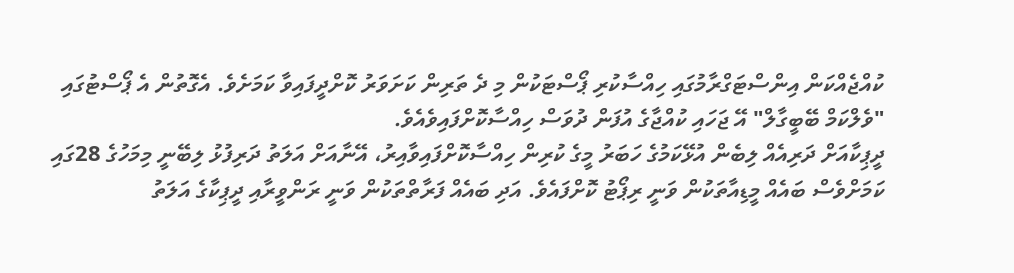ކުއްޖެއްކަން އިންސްޓަގްރާމުގައި ހިއްސާކުރި ޕޯސްޓަކުން މި ދެ ތަރިން ކަށަވަރު ކޮށްދީފައިވާ ކަމަށެވެ. އެގޮތުން އެ ޕޯސްޓުގައި "ވެލްކަމް ބޭބީގާލް" އޭ ޖަހައި ކުއްޖާގެ އުފަން ދުވަސް ހިއްސާކޮށްފައިވެއެވެ.
ދީޕިކާއަށް ދަރިއެއް ލިބެން އުޅޭކަމުގެ ހަބަރު މީގެ ކުރިން ހިއްސާކޮށްފައިވާއިރު، އޭނާއަށް އަލަތު ދަރިފުޅު ލިބޭނީ މިމަހުގެ 28ގައި ކަމަށްވެސް ބައެއް މީޑިއާތަކުން ވަނީ ރިޕޯޓު ކޮށްފައެވެ. އަދި ބައެއް ފަރާތްތަކުން ވަނީ ރަންވީރާއި ދީޕިކާގެ އަލަތު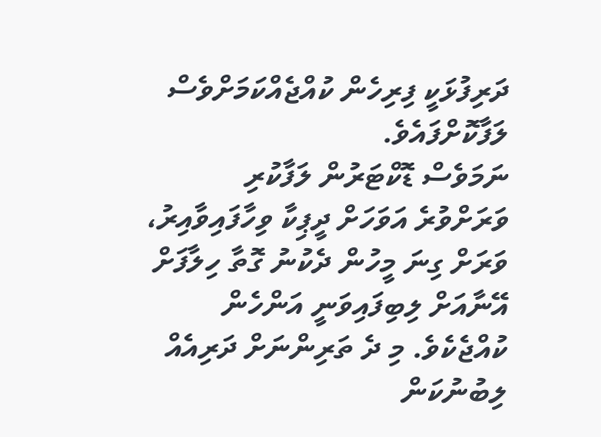ދަރިފުޅަކީ ފިރިހެން ކުއްޖެއްކަމަށްވެސް ލަފާކޮށްފައެވެ.
ނަމަވެސް ޑޮކްޓަރުން ލަފާކުރި ވަރަށްވުރެ އަވަހަށް ދީޕިކާ ވިހާފައިވާއިރު، ވަރަށް ގިނަ މީހުން ދެކުނު ގޮތާ ހިލާފަށް އޭނާއަށް ލިބިފައިވަނީ އަންހެން ކުއްޖެކެވެ. މި ދެ ތަރިންނަށް ދަރިއެއް ލިބުނުކަން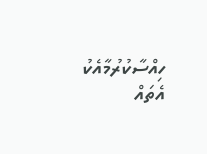ހިއްސާކުރުމާއެކު އެތައް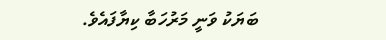ބަޔަކު ވަނީ މަރުހަބާ ކިޔާފައެވެ.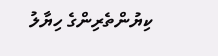ކިޔުންތެރިންގެ ހިޔާލު